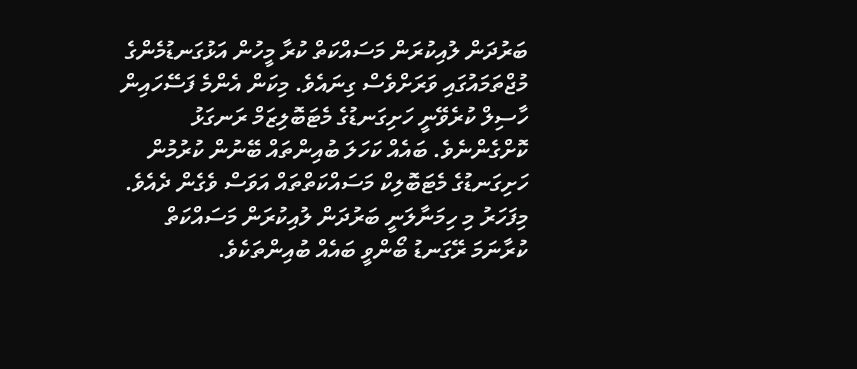ބަރުދަން ލުއިކުރަން މަސައްކަތް ކުރާ މީހުން އަޅުގަނޑުމެންގެ މުޖްތަމައުގައި ވަރަށްވެސް ގިނައެވެ. މިކަން އެންމެ ފަސޭހައިން ހާސިލް ކުރެވޭނީ ހަށިގަނޑުގެ މެޓަބޮލިޒަމް ރަނގަޅު ކޮށްގެންނެވެ. ބައެއް ކަހަލަ ބުއިންތައް ބޭނުން ކުރުމުން ހަށިގަނޑުގެ މެޓަބޮލިކް މަސައްކަތްތައް އަވަސް ވެގެން ދެއެވެ. މިފަހަރު މި ހިމަނާލަނީ ބަރުދަން ލުއިކުރަން މަސައްކަތް ކުރާނަމަ ރޭގަނޑު ބޯންވީ ބައެއް ބުއިންތަކެވެ.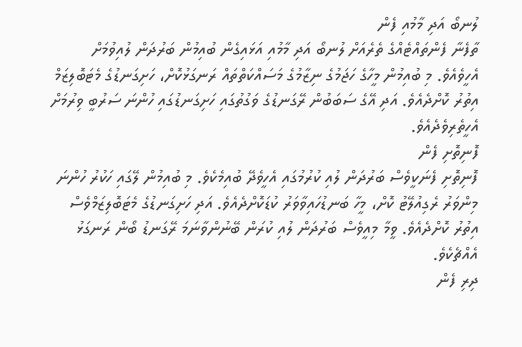ލުނބޯ އަދި މާމުއި ފެން
ތާފެނާ ފެންތައްޓެއްގެ ތެރެއަށް ލުނބޯ އަދި މާމުއި އަޅައިގެން ބުއިމުން ބަރުދަން ލުއިވުމަށް އެހީވެއެވެ. މި ބުއިމުން މީހާގެ ހަޖަމުގެ ނިޒާމުގެ މަސައްކަތްތައް ރަނގަޅުކޮށް، ހަށިގަނޑުގެ މެޓަބޮލިޒަމް އިތުރު ކޮށްދެއެވެ. އަދި އޭގެ ސަބަބުން ރޭގަނޑުގެ ވަގުތުގައި ހަށިގަނޑުގައި ހުންނަ ސަރުބީ ވިރުމަށް އެހީތެރިވެދެއެވެ.
ފޮނިތޮށި ފެން
ފޮނިތޮށި ފެނަކީވެސް ބަރުދަން ލުއި ކުރުމުގައި އެހީވެދޭ ބުއިމެކެވެ. މި ބުއިމުން ލޭގައި ހަކުރު ހުންނަ މިންވަރު ރެގިއުލޭޓު ކޮށް، މީހާ ބަނޑުހައިވާވަރު ކުޑަކޮށްދެއެވެ. އަދި ހަށިގަނޑުގެ މެޓަބޮލިޒަމްވެސް އިތުރު ކޮށްދެއެވެ. ވީމާ މިއީވެސް ބަރުދަން ލުއި ކުރަން ބޭނުންވާނަމަ ރޭގަނޑު ބޯން ރަނގަޅު އެއްޗެކެވެ.
ދިރި ފެން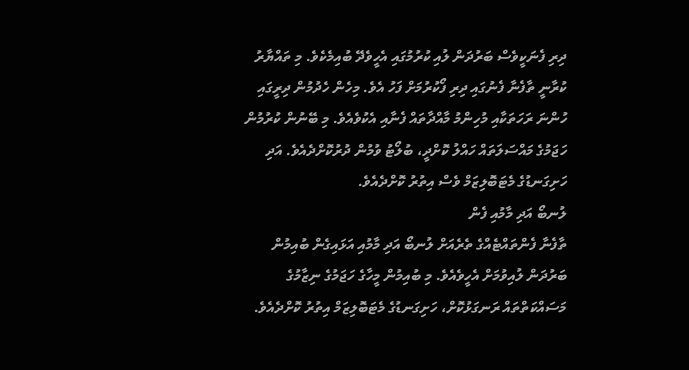ދިރި ފެނަކީވެސް ބަރުދަން ލުއި ކުރުމުގައި އެހީވެދޭ ބުއިމެކެވެ. މި ތައްޔާރު ކުރާނީ ތާފެނާ ފެނުގައި ދިރި ފޯކުރުމަށް ފަހު އެވެ. މިހެން ހެދުމުން ދިރީގައި ހުންނަ ރަހަތަކާއި މުހިންމު މާއްދާތައް ފެނާއި އެކުވެއެވެ. މި ބޭނުން ކުރުމުން ހަޖަމުގެ މައްސަލަތައް ހައްލު ކޮށްދީ، ބުލޯޓު ވުމުން ދުރުކޮށްދެއެވެ. އަދި ހަށިގަނޑުގެ މެޓަބޮލިޒަމް ވެސް އިތުރު ކޮށްދެއެވެ.
ލުނބޯ އަދި މާމުއި ފެން
ތާފެނާ ފެންތައްޓެއްގެ ތެރެއަށް ލުނބޯ އަދި މާމުއި އަޅައިގެން ބުއިމުން ބަރުދަން ލުއިވުމަށް އެހީވެއެވެ. މި ބުއިމުން މީހާގެ ހަޖަމުގެ ނިޒާމުގެ މަސައްކަތްތައް ރަނގަޅުކޮށް، ހަށިގަނޑުގެ މެޓަބޮލިޒަމް އިތުރު ކޮށްދެއެވެ.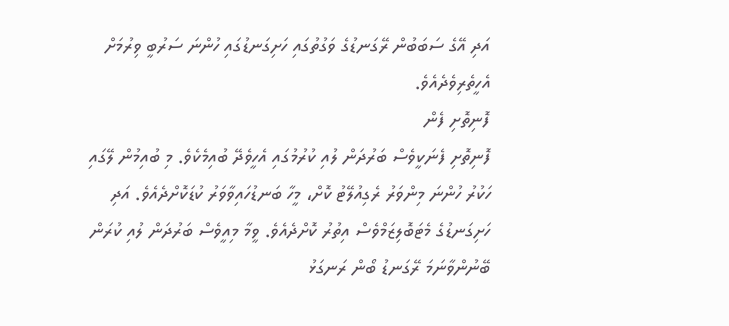އަދި އޭގެ ސަބަބުން ރޭގަނޑުގެ ވަގުތުގައި ހަށިގަނޑުގައި ހުންނަ ސަރުބީ ވިރުމަށް އެހީތެރިވެދެއެވެ.
ފޮނިތޮށި ފެން
ފޮނިތޮށި ފެނަކީވެސް ބަރުދަން ލުއި ކުރުމުގައި އެހީވެދޭ ބުއިމެކެވެ. މި ބުއިމުން ލޭގައި ހަކުރު ހުންނަ މިންވަރު ރެގިއުލޭޓު ކޮށް، މީހާ ބަނޑުހައިވާވަރު ކުޑަކޮށްދެއެވެ. އަދި ހަށިގަނޑުގެ މެޓަބޮލިޒަމްވެސް އިތުރު ކޮށްދެއެވެ. ވީމާ މިއީވެސް ބަރުދަން ލުއި ކުރަން ބޭނުންވާނަމަ ރޭގަނޑު ބޯން ރަނގަޅު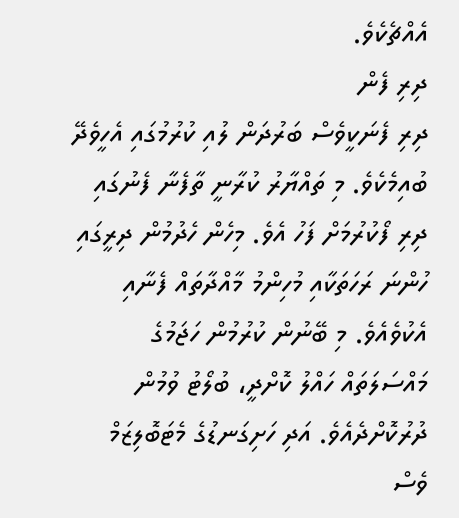އެއްޗެކެވެ.
ދިރި ފެން
ދިރި ފެނަކީވެސް ބަރުދަން ލުއި ކުރުމުގައި އެހީވެދޭ ބުއިމެކެވެ. މި ތައްޔާރު ކުރާނީ ތާފެނާ ފެނުގައި ދިރި ފޯކުރުމަށް ފަހު އެވެ. މިހެން ހެދުމުން ދިރީގައި ހުންނަ ރަހަތަކާއި މުހިންމު މާއްދާތައް ފެނާއި އެކުވެއެވެ. މި ބޭނުން ކުރުމުން ހަޖަމުގެ މައްސަލަތައް ހައްލު ކޮށްދީ، ބުލޯޓު ވުމުން ދުރުކޮށްދެއެވެ. އަދި ހަށިގަނޑުގެ މެޓަބޮލިޒަމް ވެސް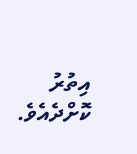އިތުރު ކޮށްދެއެވެ.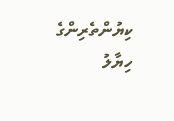ކިޔުންތެރިންގެ ހިޔާލު